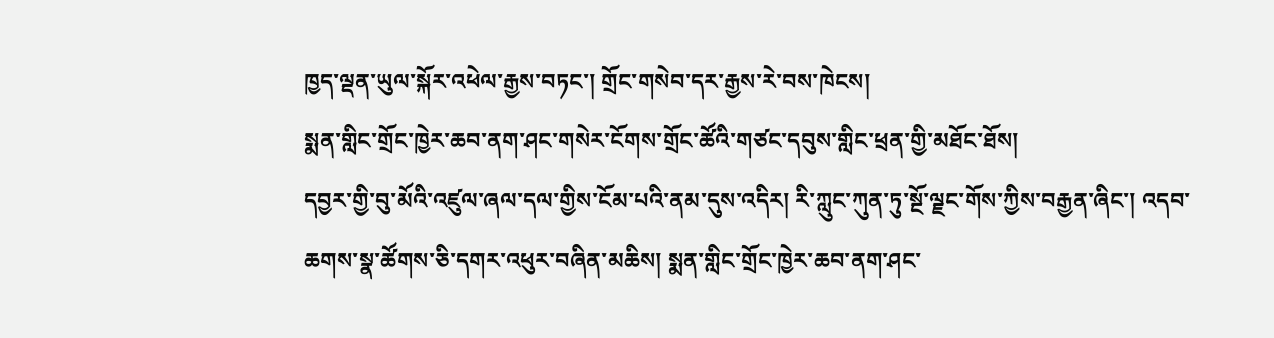ཁྱད་ལྡན་ཡུལ་སྐོར་འཕེལ་རྒྱས་བཏང་། གྲོང་གསེབ་དར་རྒྱས་རེ་བས་ཁེངས།
སྨན་གླིང་གྲོང་ཁྱེར་ཆབ་ནག་ཤང་གསེར་ངོགས་གྲོང་ཚོའི་གཙང་དབུས་གླིང་ཕྲན་གྱི་མཐོང་ཐོས།
དབྱར་གྱི་བུ་མོའི་འཛུལ་ཞལ་དལ་གྱིས་ངོམ་པའི་ནམ་དུས་འདིར། རི་ཀླུང་ཀུན་ཏུ་སྔོ་ལྗང་གོས་ཀྱིས་བརྒྱན་ཞིང་། འདབ་ཆགས་སྣ་ཚོགས་ཅི་དགར་འཕུར་བཞིན་མཆིས། སྨན་གླིང་གྲོང་ཁྱེར་ཆབ་ནག་ཤང་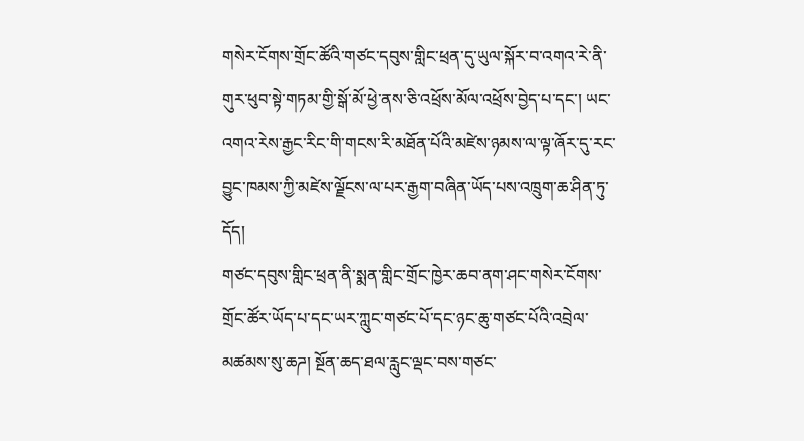གསེར་ངོགས་གྲོང་ཚོའི་གཙང་དབུས་གླིང་ཕྲན་དུ་ཡུལ་སྐོར་བ་འགའ་རེ་ནི་གུར་ཕུབ་སྟེ་གཏམ་གྱི་སྒོ་མོ་ཕྱེ་ནས་ཅི་འཕྲོས་མོལ་འཕྲོས་བྱེད་པ་དང་། ཡང་འགའ་རེས་རྒྱང་རིང་གི་གངས་རི་མཐོན་པོའི་མཛེས་ཉམས་ལ་ལྟ་ཞོར་དུ་རང་བྱུང་ཁམས་ཀྱི་མཛེས་ལྗོངས་ལ་པར་རྒྱག་བཞིན་ཡོད་པས་འཁྲུག་ཆ་ཤིན་ཏུ་དོད།
གཙང་དབུས་གླིང་ཕྲན་ནི་སྨན་གླིང་གྲོང་ཁྱེར་ཆབ་ནག་ཤང་གསེར་ངོགས་གྲོང་ཚོར་ཡོད་པ་དང་ཡར་ཀླུང་གཙང་པོ་དང་ཉང་ཆུ་གཙང་པོའི་འབྲེལ་མཚམས་སུ་ཆཌ། སྔོན་ཆད་ཐལ་རླུང་ལྡང་བས་གཙང་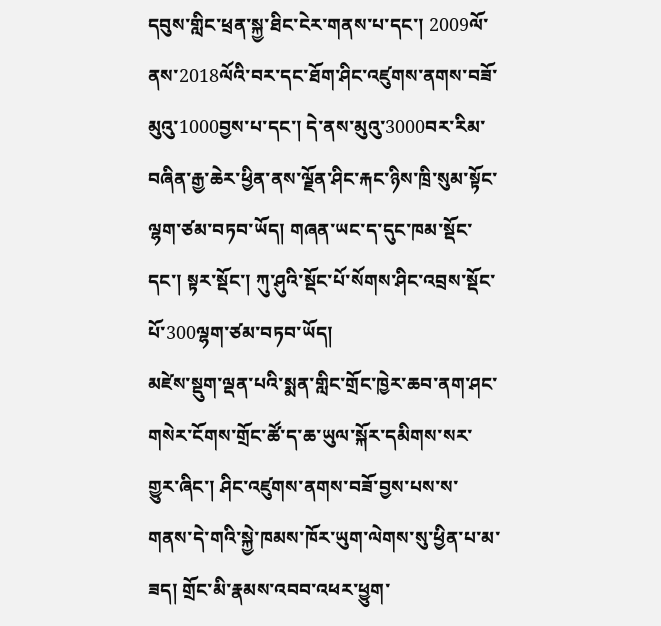དབུས་གླིང་ཕྲན་སྐྱ་ཐིང་ངེར་གནས་པ་དང་། 2009ལོ་ནས་2018ལོའི་བར་དང་ཐོག་ཤིང་འཛུགས་ནགས་བཟོ་མུའུ་1000བྱས་པ་དང་། དེ་ནས་མུའུ་3000བར་རིམ་བཞིན་རྒྱ་ཆེར་ཕྱིན་ནས་ལྗོན་ཤིང་རྐང་ཉིས་ཁྲི་སུམ་སྟོང་ལྷག་ཙམ་བཏབ་ཡོད། གཞན་ཡང་ད་དུང་ཁམ་སྡོང་དང་། སྟར་སྡོང་། ཀུ་ཤུའི་སྡོང་པོ་སོགས་ཤིང་འབྲས་སྡོང་པོ་300ལྷག་ཙམ་བཏབ་ཡོད།
མཛེས་སྡུག་ལྡན་པའི་སྨན་གླིང་གྲོང་ཁྱེར་ཆབ་ནག་ཤང་གསེར་ངོགས་གྲོང་ཚོ་ད་ཆ་ཡུལ་སྐོར་དམིགས་སར་གྱུར་ཞིང་། ཤིང་འཛུགས་ནགས་བཟོ་བྱས་པས་ས་གནས་དེ་གའི་སྐྱེ་ཁམས་ཁོར་ཡུག་ལེགས་སུ་ཕྱིན་པ་མ་ཟད། གྲོང་མི་རྣམས་འབབ་འཕར་ཕྱུག་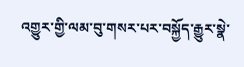འགྱུར་གྱི་ལམ་བུ་གསར་པར་བསྐྱོད་རྒྱུར་སྣེ་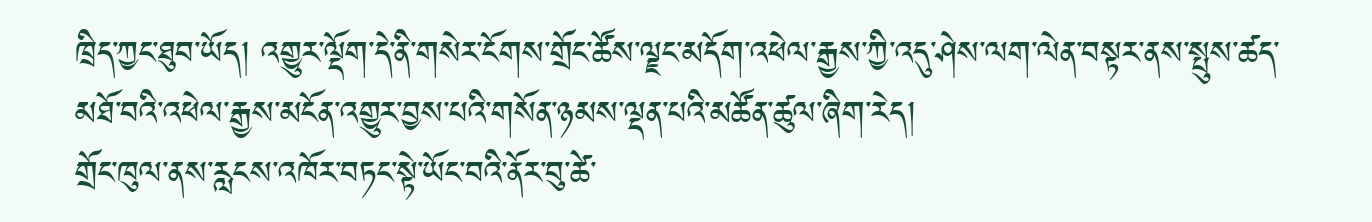ཁྲིད་ཀྱང་ཐུབ་ཡོད། འགྱུར་ལྡོག་དེ་ནི་གསེར་ངོགས་གྲོང་ཚོས་ལྗང་མདོག་འཕེལ་རྒྱས་ཀྱི་འདུ་ཤེས་ལག་ལེན་བསྟར་ནས་སྤུས་ཚད་མཐོ་བའི་འཕེལ་རྒྱས་མངོན་འགྱུར་བྱས་པའི་གསོན་ཉམས་ལྡན་པའི་མཚོན་ཚུལ་ཞིག་རེད།
གྲོང་ཁུལ་ནས་རླངས་འཁོར་བཏང་སྟེ་ཡོང་བའི་ནོར་བུ་ཚེ་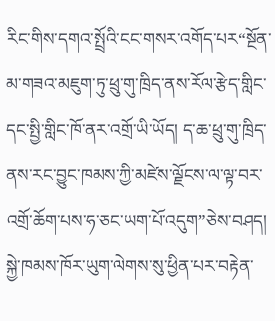རིང་གིས་དགའ་སྤྲོའི་ངང་གསར་འགོད་པར“སྔོན་མ་གཟའ་མཇུག་ཏུ་ཕྲུ་གུ་ཁྲིད་ནས་རོལ་རྩེད་གླིང་དང་སྤྱི་གླིང་ཁོ་ནར་འགྲོ་ཡི་ཡོད། ད་ཆ་ཕྲུ་གུ་ཁྲིད་ནས་རང་བྱུང་ཁམས་ཀྱི་མཛེས་ལྗོངས་ལ་ལྟ་བར་འགྲོ་ཆོག་པས་ཧ་ཅང་ཡག་པོ་འདུག”ཅེས་བཤད།
སྐྱེ་ཁམས་ཁོར་ཡུག་ལེགས་སུ་ཕྱིན་པར་བརྟེན་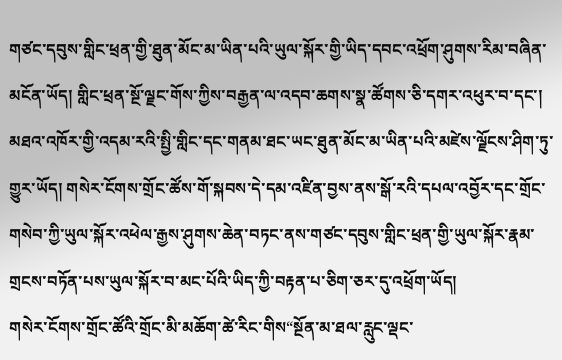གཙང་དབུས་གླིང་ཕྲན་གྱི་ཐུན་མོང་མ་ཡིན་པའི་ཡུལ་སྐོར་གྱི་ཡིད་དབང་འཕྲོག་ཤུགས་རིམ་བཞིན་མངོན་ཡོད། གླིང་ཕྲན་སྔོ་ལྗང་གོས་ཀྱིས་བརྒྱན་ལ་འདབ་ཆགས་སྣ་ཚོགས་ཅི་དགར་འཕུར་བ་དང་། མཐའ་འཁོར་གྱི་འདམ་རའི་སྤྱི་གླིང་དང་གནམ་ཐང་ཡང་ཐུན་མོང་མ་ཡིན་པའི་མཛེས་ལྗོངས་ཤིག་ཏུ་གྱུར་ཡོད། གསེར་ངོགས་གྲོང་ཚོས་གོ་སྐབས་དེ་དམ་འཛིན་བྱས་ནས་སྒོ་རའི་དཔལ་འབྱོར་དང་གྲོང་གསེབ་ཀྱི་ཡུལ་སྐོར་འཕེལ་རྒྱས་ཤུགས་ཆེན་བཏང་ནས་གཙང་དབུས་གླིང་ཕྲན་གྱི་ཡུལ་སྐོར་རྣམ་གྲངས་བཏོན་པས་ཡུལ་སྐོར་བ་མང་པོའི་ཡིད་ཀྱི་བརྟན་པ་ཅིག་ཅར་དུ་འཕྲོག་ཡོད།
གསེར་ངོགས་གྲོང་ཚོའི་གྲོང་མི་མཆོག་ཚེ་རིང་གིས“སྔོན་མ་ཐལ་རླུང་ལྡང་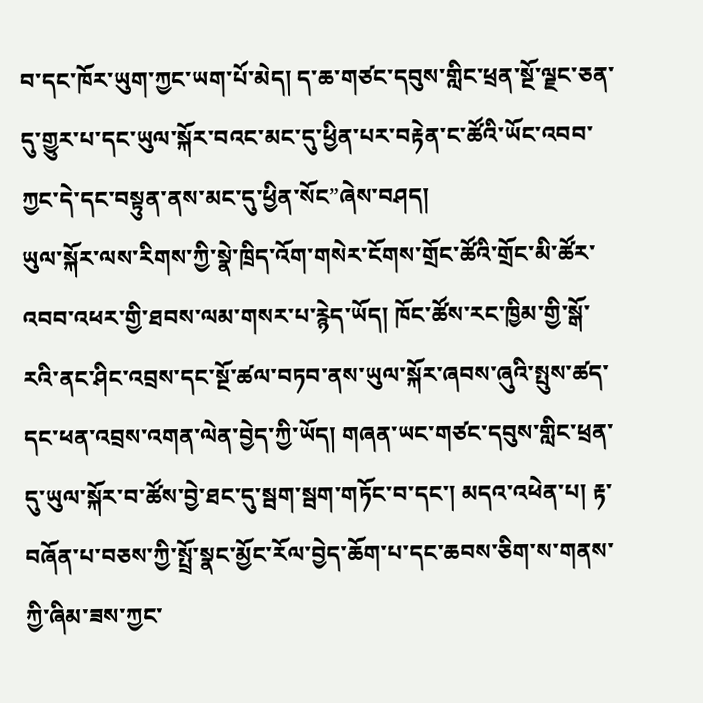བ་དང་ཁོར་ཡུག་ཀྱང་ཡག་པོ་མེད། ད་ཆ་གཙང་དབུས་གླིང་ཕྲན་སྔོ་ལྗང་ཅན་དུ་གྱུར་པ་དང་ཡུལ་སྐོར་བའང་མང་དུ་ཕྱིན་པར་བརྟེན་ང་ཚོའི་ཡོང་འབབ་ཀྱང་དེ་དང་བསྟུན་ནས་མང་དུ་ཕྱིན་སོང”ཞེས་བཤད།
ཡུལ་སྐོར་ལས་རིགས་ཀྱི་སྣེ་ཁྲིད་འོག་གསེར་ངོགས་གྲོང་ཚོའི་གྲོང་མི་ཚོར་འབབ་འཕར་གྱི་ཐབས་ལམ་གསར་པ་རྙེད་ཡོད། ཁོང་ཚོས་རང་ཁྱིམ་གྱི་སྒོ་རའི་ནང་ཤིང་འབྲས་དང་སྔོ་ཚལ་བཏབ་ནས་ཡུལ་སྐོར་ཞབས་ཞུའི་སྤུས་ཚད་དང་ཕན་འབྲས་འགན་ལེན་བྱེད་ཀྱི་ཡོད། གཞན་ཡང་གཙང་དབུས་གླིང་ཕྲན་དུ་ཡུལ་སྐོར་བ་ཚོས་བྱེ་ཐང་དུ་སྦག་སྦག་གཏོང་བ་དང་། མདའ་འཕེན་པ། རྟ་བཞོན་པ་བཅས་ཀྱི་སྤྲོ་སྣང་མྱོང་རོལ་བྱེད་ཆོག་པ་དང་ཆབས་ཅིག་ས་གནས་ཀྱི་ཞིམ་ཟས་ཀྱང་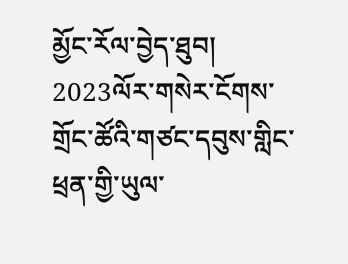མྱོང་རོལ་བྱེད་ཐུབ།
2023ལོར་གསེར་ངོགས་གྲོང་ཚོའི་གཙང་དབུས་གླིང་ཕྲན་གྱི་ཡུལ་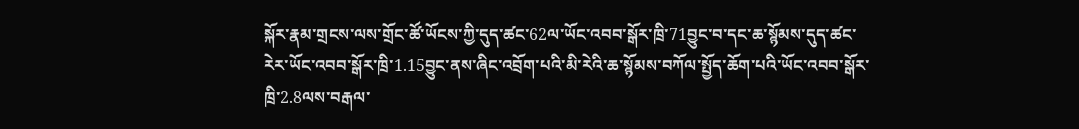སྐོར་རྣམ་གྲངས་ལས་གྲོང་ཚོ་ཡོངས་ཀྱི་དུད་ཚང་62ལ་ཡོང་འབབ་སྒོར་ཁྲི་71བྱུང་བ་དང་ཆ་སྙོམས་དུད་ཚང་རེར་ཡོང་འབབ་སྒོར་ཁྲི་1.15བྱུང་ནས་ཞིང་འབྲོག་པའི་མི་རེའི་ཆ་སྙོམས་བཀོལ་སྤྱོད་ཆོག་པའི་ཡོང་འབབ་སྒོར་ཁྲི་2.8ལས་བརྒལ་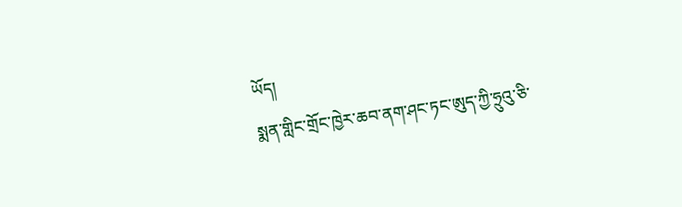ཡོད།
སྨན་གླིང་གྲོང་ཁྱེར་ཆབ་ནག་ཤང་ཏང་ཨུད་ཀྱི་ཧྲུའུ་ཅི་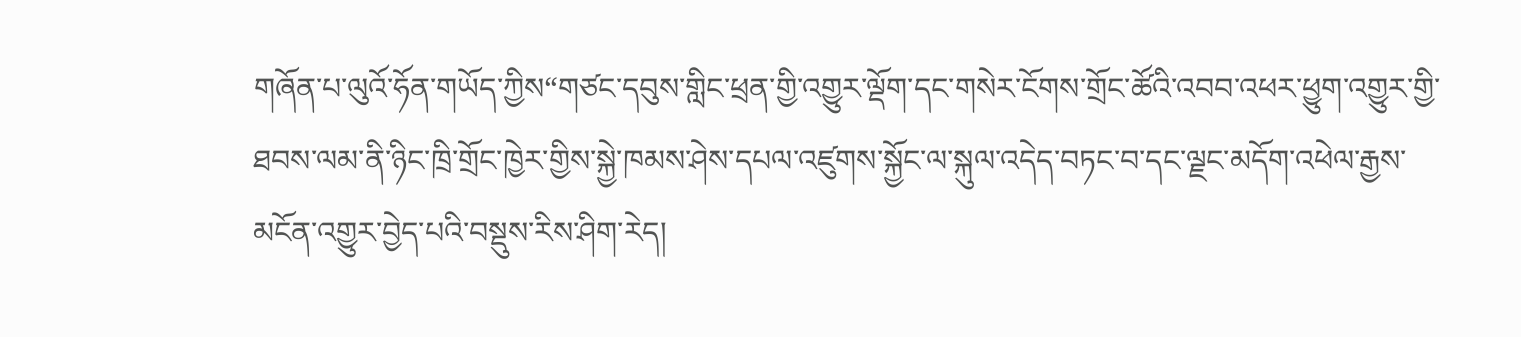གཞོན་པ་ལུའོ་ཧོན་གཡོད་ཀྱིས“གཙང་དབུས་གླིང་ཕྲན་གྱི་འགྱུར་ལྡོག་དང་གསེར་ངོགས་གྲོང་ཚོའི་འབབ་འཕར་ཕྱུག་འགྱུར་གྱི་ཐབས་ལམ་ནི་ཉིང་ཁྲི་གྲོང་ཁྱེར་གྱིས་སྐྱེ་ཁམས་ཤེས་དཔལ་འཛུགས་སྐྱོང་ལ་སྐུལ་འདེད་བཏང་བ་དང་ལྗང་མདོག་འཕེལ་རྒྱས་མངོན་འགྱུར་བྱེད་པའི་བསྡུས་རིས་ཤིག་རེད།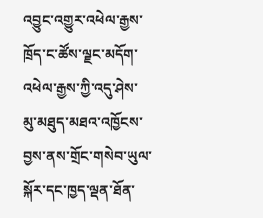འབྱུང་འགྱུར་འཕེལ་རྒྱས་ཁྲོད་ང་ཚོས་ལྗང་མདོག་འཕེལ་རྒྱས་ཀྱི་འདུ་ཤེས་མུ་མཐུད་མཐའ་འཁྱོངས་བྱས་ནས་གྲོང་གསེབ་ཡུལ་སྐོར་དང་ཁྱད་ལྡན་ཐོན་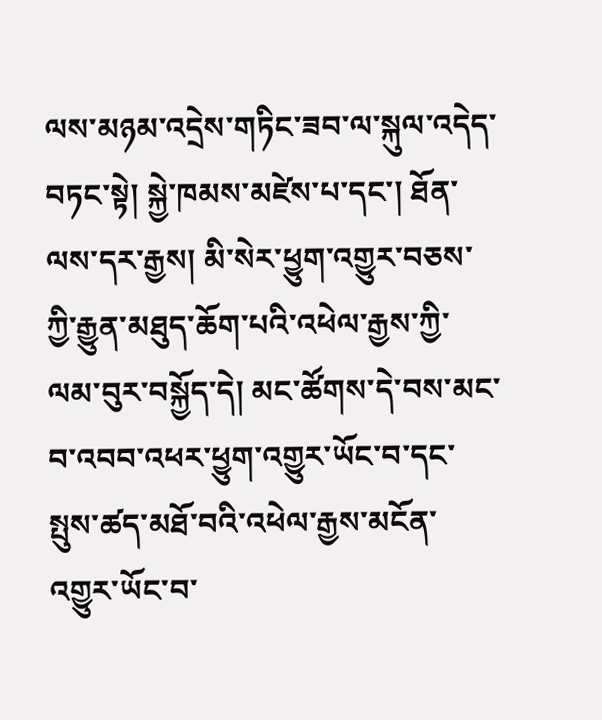ལས་མཉམ་འདྲེས་གཏིང་ཟབ་ལ་སྐུལ་འདེད་བཏང་སྟེ། སྐྱེ་ཁམས་མཛེས་པ་དང་། ཐོན་ལས་དར་རྒྱས། མི་སེར་ཕྱུག་འགྱུར་བཅས་ཀྱི་རྒྱུན་མཐུད་ཆོག་པའི་འཕེལ་རྒྱས་ཀྱི་ལམ་བུར་བསྐྱོད་དེ། མང་ཚོགས་དེ་བས་མང་བ་འབབ་འཕར་ཕྱུག་འགྱུར་ཡོང་བ་དང་སྤུས་ཚད་མཐོ་བའི་འཕེལ་རྒྱས་མངོན་འགྱུར་ཡོང་བ་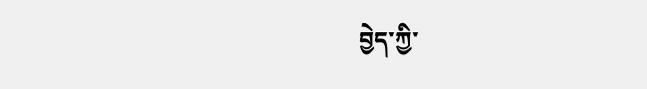བྱེད་ཀྱི་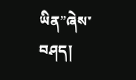ཡིན”ཞེས་བཤད།